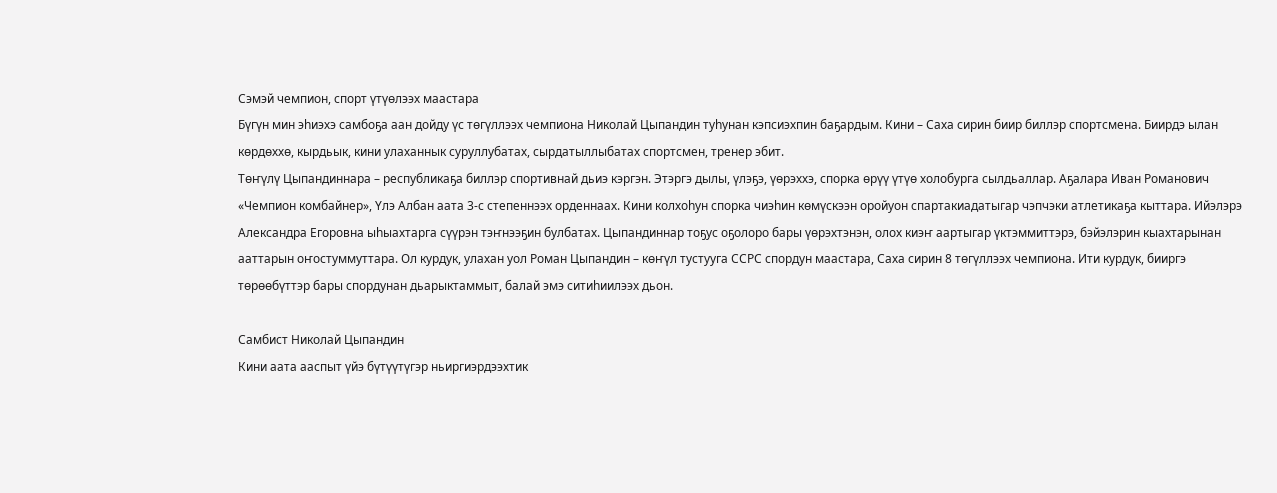Сэмэй чемпион, спорт үтүөлээх маастара
Бүгүн мин эһиэхэ самбоҕа аан дойду үс төгүллээх чемпиона Николай Цыпандин туһунан кэпсиэхпин баҕардым. Кини – Саха сирин биир биллэр спортсмена. Биирдэ ылан көрдөххө, кырдьык, кини улаханнык суруллубатах, сырдатыллыбатах спортсмен, тренер эбит.
Төҥүлү Цыпандиннара – республикаҕа биллэр спортивнай дьиэ кэргэн. Этэргэ дылы, үлэҕэ, үөрэххэ, спорка өрүү үтүө холобурга сылдьаллар. Аҕалара Иван Романович «Чемпион комбайнер», Үлэ Албан аата 3-с степеннээх орденнаах. Кини колхоһун спорка чиэһин көмүскээн оройуон спартакиадатыгар чэпчэки атлетикаҕа кыттара. Ийэлэрэ Александра Егоровна ыһыахтарга сүүрэн тэҥнээҕин булбатах. Цыпандиннар тоҕус оҕолоро бары үөрэхтэнэн, олох киэҥ аартыгар үктэммиттэрэ, бэйэлэрин кыахтарынан ааттарын оҥостуммуттара. Ол курдук, улахан уол Роман Цыпандин – көҥүл тустууга ССРС спордун маастара, Саха сирин 8 төгүллээх чемпиона. Ити курдук, бииргэ төрөөбүттэр бары спордунан дьарыктаммыт, балай эмэ ситиһиилээх дьон.

Самбист Николай Цыпандин
Кини аата ааспыт үйэ бүтүүтүгэр ньиргиэрдээхтик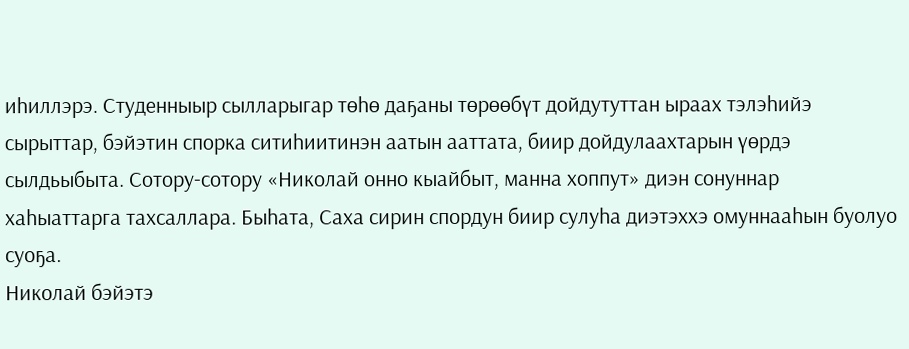иһиллэрэ. Студенныыр сылларыгар төһө даҕаны төрөөбүт дойдутуттан ыраах тэлэһийэ сырыттар, бэйэтин спорка ситиһиитинэн аатын ааттата, биир дойдулаахтарын үөрдэ сылдьыбыта. Сотору-сотору «Николай онно кыайбыт, манна хоппут» диэн сонуннар хаһыаттарга тахсаллара. Быһата, Саха сирин спордун биир сулуһа диэтэххэ омуннааһын буолуо суоҕа.
Николай бэйэтэ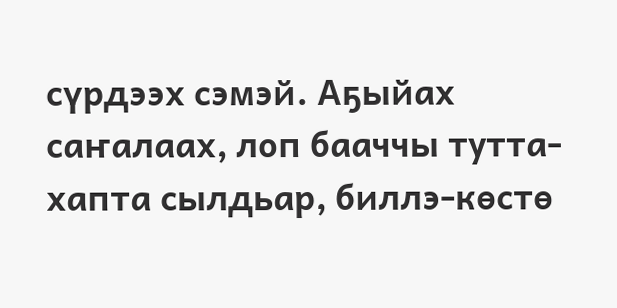сүрдээх сэмэй. Аҕыйах саҥалаах, лоп бааччы тутта-хапта сылдьар, биллэ-көстө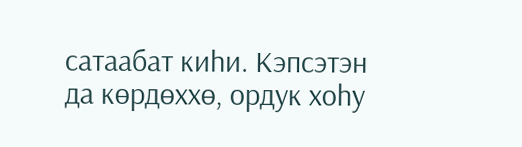сатаабат киһи. Кэпсэтэн да көрдөххө, ордук хоһу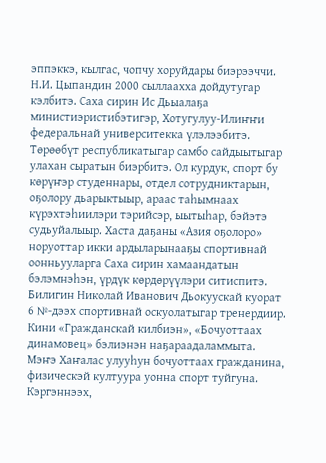эппэккэ, кылгас, чопчу хоруйдары биэрээччи.
Н.И. Цыпандин 2000 сыллаахха дойдутугар кэлбитэ. Саха сирин Ис Дьыалаҕа министиэристибэтигэр, Хотугулуу-Илиҥҥи федеральнай университекка үлэлээбитэ. Төрөөбүт республикатыгар самбо сайдыытыгар улахан сыратын биэрбитэ. Ол курдук, спорт бу көрүҥэр студеннары, отдел сотрудниктарын, оҕолору дьарыктыыр, араас таһымнаах күрэхтэһиилэри тэрийсэр, ыытыһар, бэйэтэ судьуйалыыр. Хаста даҕаны «Азия оҕолоро» норуоттар икки ардыларынааҕы спортивнай оонньууларга Саха сирин хамаандатын бэлэмнэһэн, үрдүк көрдөрүүлэри ситиспитэ.
Билигин Николай Иванович Дьокуускай куорат 6 №-дээх спортивнай оскуолатыгар тренердиир.
Кини «Гражданскай килбиэн», «Бочуоттаах динамовец» бэлиэнэн наҕараадаламмыта. Мэҥэ Хаҥалас улууһун бочуоттаах гражданина, физическэй култуура уонна спорт туйгуна. Кэргэннээх,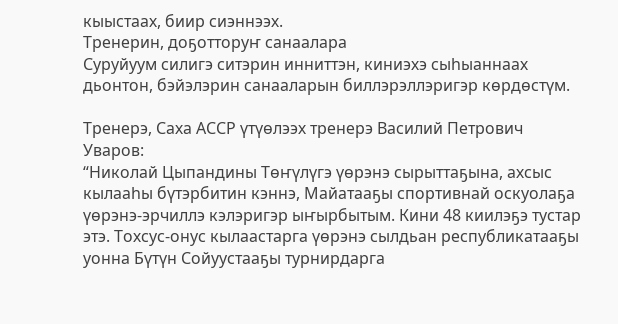кыыстаах, биир сиэннээх.
Тренерин, доҕотторуҥ санаалара
Суруйуум силигэ ситэрин инниттэн, киниэхэ сыһыаннаах дьонтон, бэйэлэрин санааларын биллэрэллэригэр көрдөстүм.

Тренерэ, Саха АССР үтүөлээх тренерэ Василий Петрович Уваров:
“Николай Цыпандины Төҥүлүгэ үөрэнэ сырыттаҕына, ахсыс кылааһы бүтэрбитин кэннэ, Майатааҕы спортивнай оскуолаҕа үөрэнэ-эрчиллэ кэлэригэр ыҥырбытым. Кини 48 киилэҕэ тустар этэ. Тохсус-онус кылаастарга үөрэнэ сылдьан республикатааҕы уонна Бүтүн Сойуустааҕы турнирдарга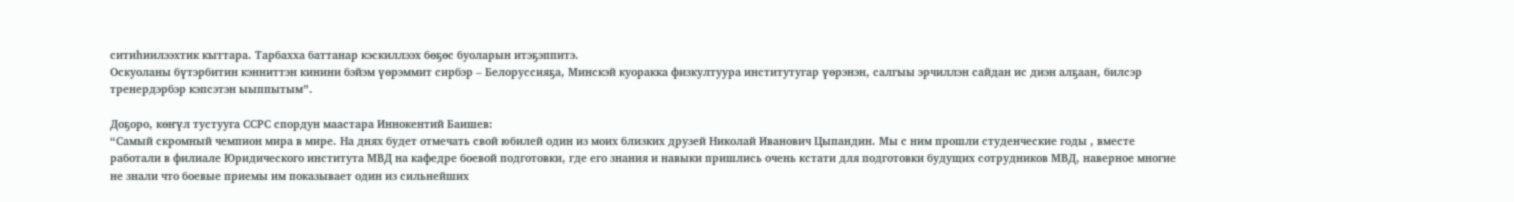ситиһиилээхтик кыттара. Тарбахха баттанар кэскиллээх бөҕөс буоларын итэҕэппитэ.
Оскуоланы бүтэрбитин кэнниттэн кинини бэйэм үөрэммит сирбэр – Белоруссияҕа, Минскэй куоракка физкултуура институтугар үөрэнэн, салгыы эрчиллэн сайдан ис диэн алҕаан, билсэр тренердэрбэр кэпсэтэн ыыппытым”.

Доҕоро, көҥүл тустууга ССРС спордун маастара Иннокентий Баишев:
“Самый скромный чемпион мира в мире. На днях будет отмечать свой юбилей один из моих близких друзей Николай Иванович Цыпандин. Мы с ним прошли студенческие годы , вместе работали в филиале Юридического института МВД на кафедре боевой подготовки, где его знания и навыки пришлись очень кстати для подготовки будущих сотрудников МВД, наверное многие не знали что боевые приемы им показывает один из сильнейших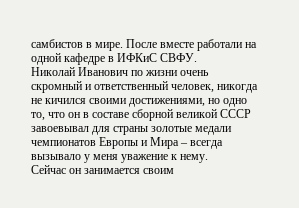самбистов в мире. После вместе работали на одной кафедре в ИФКиС СВФУ.
Николай Иванович по жизни очень скромный и ответственный человек, никогда не кичился своими достижениями, но одно то, что он в составе сборной великой СССР завоевывал для страны золотые медали чемпионатов Европы и Мира – всегда вызывало у меня уважение к нему.
Сейчас он занимается своим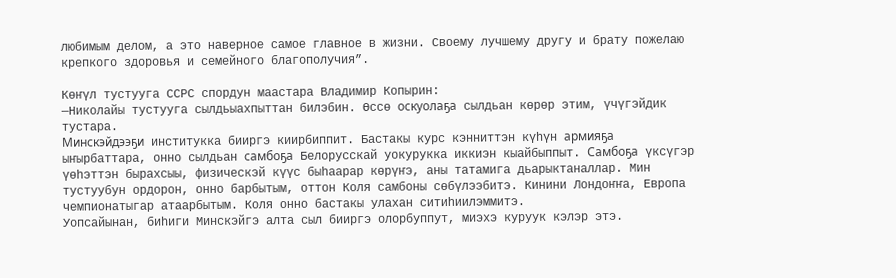любимым делом, а это наверное самое главное в жизни. Своему лучшему другу и брату пожелаю крепкого здоровья и семейного благополучия”.

Көҥүл тустууга ССРС спордун маастара Владимир Копырин:
—Николайы тустууга сылдьыахпыттан билэбин. Өссө оскуолаҕа сылдьан көрөр этим, үчүгэйдик тустара.
Минскэйдээҕи институкка бииргэ киирбиппит. Бастакы курс кэнниттэн күһүн армияҕа ыҥырбаттара, онно сылдьан самбоҕа Белорусскай уокурукка иккиэн кыайбыппыт. Самбоҕа үксүгэр үөһэттэн бырахсыы, физическэй күүс быһаарар көрүҥэ, аны татамига дьарыктаналлар. Мин тустуубун ордорон, онно барбытым, оттон Коля самбоны сөбүлээбитэ. Кинини Лондоҥҥа, Европа чемпионатыгар атаарбытым. Коля онно бастакы улахан ситиһиилэммитэ.
Уопсайынан, биһиги Минскэйгэ алта сыл бииргэ олорбуппут, миэхэ куруук кэлэр этэ.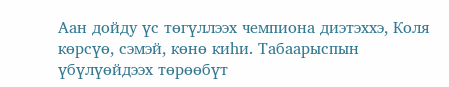Аан дойду үс төгүллээх чемпиона диэтэххэ, Коля көрсүө, сэмэй, көнө киһи. Табаарыспын үбүлүөйдээх төрөөбүт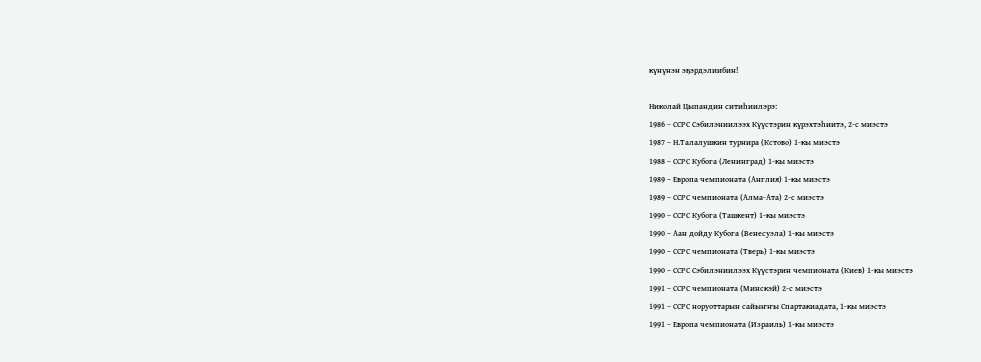күнүнэн эҕэрдэлиибин!

Николай Цыпандин ситиһиилэрэ:
1986 – ССРС Сэбилэниилээх Күүстэрин күрэхтэһиитэ, 2-с миэстэ
1987 – Н.Талалушкин турнира (Кстово) 1-кы миэстэ
1988 – ССРС Кубога (Ленинград) 1-кы миэстэ
1989 – Европа чемпионата (Англия) 1-кы миэстэ
1989 – ССРС чемпионата (Алма-Ата) 2-с миэстэ
1990 – ССРС Кубога (Ташкент) 1-кы миэстэ
1990 – Аан дойду Кубога (Венесуэла) 1-кы миэстэ
1990 – ССРС чемпионата (Тверь) 1-кы миэстэ
1990 – ССРС Сэбилэниилээх Күүстэрин чемпионата (Киев) 1-кы миэстэ
1991 – ССРС чемпионата (Минскэй) 2-с миэстэ
1991 – ССРС норуоттарын сайыҥҥы Спартакиадата, 1-кы миэстэ
1991 – Европа чемпионата (Израиль) 1-кы миэстэ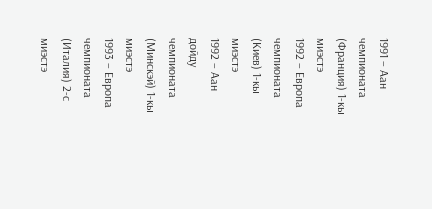1991 – Аан чемпионата (Франция) 1-кы миэстэ
1992 – Европа чемпионата (Киев) 1-кы миэстэ
1992 – Аан дойду чемпионата (Минскэй) 1-кы миэстэ
1993 – Европа чемпионата (Италия) 2-с миэстэ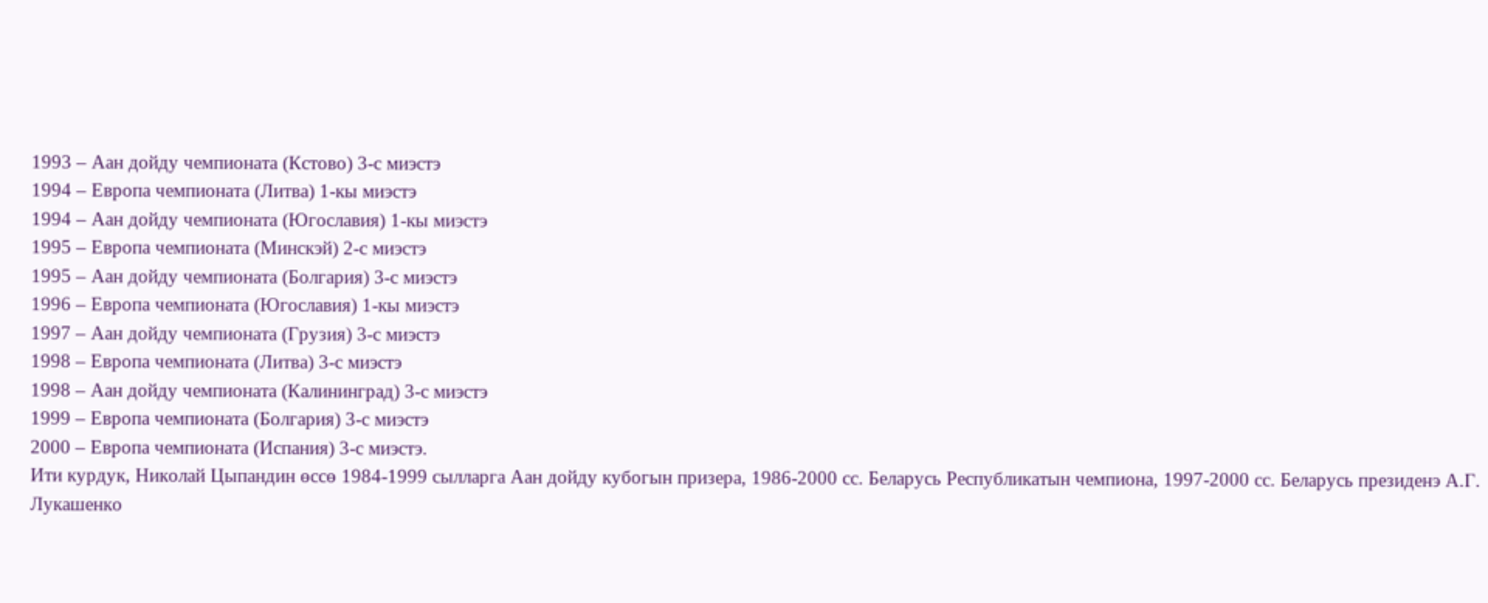1993 – Аан дойду чемпионата (Кстово) 3-с миэстэ
1994 – Европа чемпионата (Литва) 1-кы миэстэ
1994 – Аан дойду чемпионата (Югославия) 1-кы миэстэ
1995 – Европа чемпионата (Минскэй) 2-с миэстэ
1995 – Аан дойду чемпионата (Болгария) 3-с миэстэ
1996 – Европа чемпионата (Югославия) 1-кы миэстэ
1997 – Аан дойду чемпионата (Грузия) 3-с миэстэ
1998 – Европа чемпионата (Литва) 3-с миэстэ
1998 – Аан дойду чемпионата (Калининград) 3-с миэстэ
1999 – Европа чемпионата (Болгария) 3-с миэстэ
2000 – Европа чемпионата (Испания) 3-с миэстэ.
Ити курдук, Николай Цыпандин өссө 1984-1999 сылларга Аан дойду кубогын призера, 1986-2000 сс. Беларусь Республикатын чемпиона, 1997-2000 сс. Беларусь президенэ А.Г. Лукашенко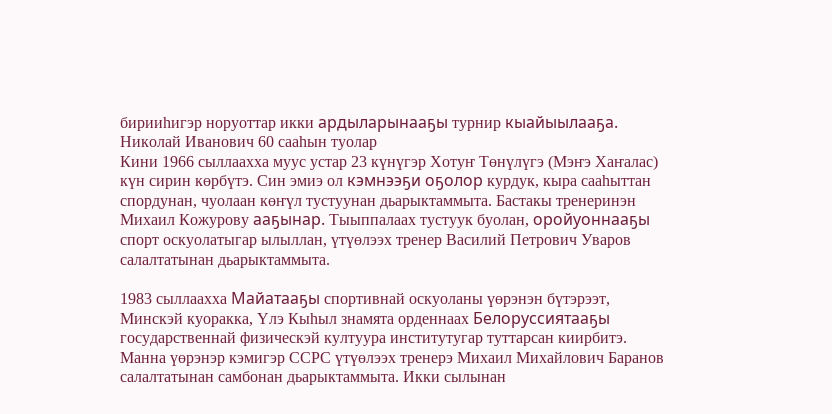бирииһигэр норуоттар икки ардыларынааҕы турнир кыайыылааҕа.
Николай Иванович 60 сааһын туолар
Кини 1966 сыллаахха муус устар 23 күнүгэр Хотуҥ Төнүлүгэ (Мэҥэ Хаҥалас) күн сирин көрбүтэ. Син эмиэ ол кэмнээҕи оҕолор курдук, кыра сааһыттан спордунан, чуолаан көҥүл тустуунан дьарыктаммыта. Бастакы тренеринэн Михаил Кожурову ааҕынар. Тыыппалаах тустуук буолан, оройуоннааҕы спорт оскуолатыгар ылыллан, үтүөлээх тренер Василий Петрович Уваров салалтатынан дьарыктаммыта.

1983 сыллаахха Майатааҕы спортивнай оскуоланы үөрэнэн бүтэрээт, Минскэй куоракка, Үлэ Кыһыл знамята орденнаах Белоруссиятааҕы государственнай физическэй култуура институтугар туттарсан киирбитэ. Манна үөрэнэр кэмигэр ССРС үтүөлээх тренерэ Михаил Михайлович Баранов салалтатынан самбонан дьарыктаммыта. Икки сылынан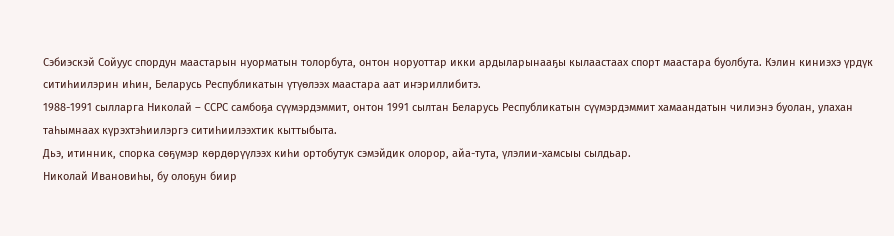Сэбиэскэй Сойуус спордун маастарын нуорматын толорбута, онтон норуоттар икки ардыларынааҕы кылаастаах спорт маастара буолбута. Кэлин киниэхэ үрдүк ситиһиилэрин иһин, Беларусь Республикатын үтүөлээх маастара аат иҥэриллибитэ.
1988-1991 сылларга Николай – ССРС самбоҕа сүүмэрдэммит, онтон 1991 сылтан Беларусь Республикатын сүүмэрдэммит хамаандатын чилиэнэ буолан, улахан таһымнаах күрэхтэһиилэргэ ситиһиилээхтик кыттыбыта.
Дьэ, итинник, спорка сөҕүмэр көрдөрүүлээх киһи ортобутук сэмэйдик олорор, айа-тута, үлэлии-хамсыы сылдьар.
Николай Ивановиһы, бу олоҕун биир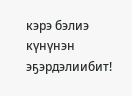кэрэ бэлиэ күнүнэн эҕэрдэлиибит!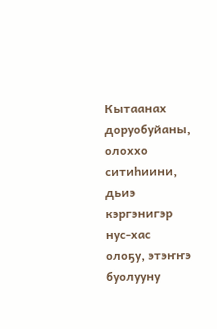Кытаанах доруобуйаны, олоххо ситиһиини, дьиэ кэргэнигэр нус-хас олоҕу, этэҥҥэ буолууну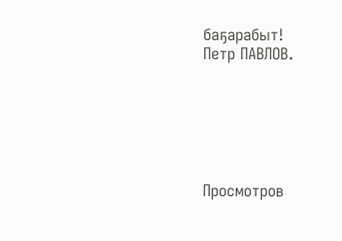баҕарабыт!
Петр ПАВЛОВ.






Просмотров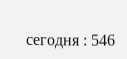сегодня : 546